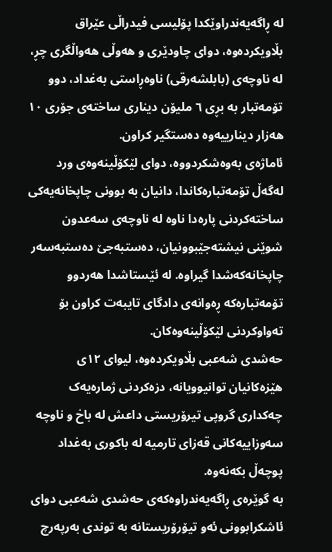لە ڕاگەیەندراوێکدا پۆلیسی فیدراڵی عێراق بڵاویکردەوە، دوای چاودێری و ھەوڵی ھەواڵگری چڕ، لە ناوچەی (بابلشەرقی) ناوەڕاستی بەغداد، دوو تۆمەتبار بە بڕی ٦ ملیۆن دیناری ساختەی جۆری ١٠ ھەزار دینارییەوە دەستگیر کراون.
ئاماژەی بەوەشکردووە، دوای لێکۆڵینەوەی ورد لەگەڵ تۆمەتبارەکاندا، دانیان بە بوونی چاپخانەیەکی ساختەکردنی پارەدا ناوە لە ناوچەی سەعدون شوێنی نیشتەجێبوونیان، دەستبەجێ دەستبەسەر چاپخانەکەشدا گیراوە. لە ئێستاشدا ھەردوو تۆمەتبارەکە ڕەوانەی دادگای تایبەت کراون بۆ تەواوکردنی لێکۆڵینەوەکان.
حەشدی شەعبی بڵاویکردەوە، لیوای ١٢ی ھێزەکانیان توانیوویانە، دزەکردنی ژمارەیەک چەکداری گروپی تیرۆریستی داعش لە باخ و ناوچە سەوزاییەکانی قەزای تارمیە لە باکوری بەغداد پوچەڵ بکەنەوە.
بە گوێرەی ڕاگەیەندراوەکەی حەشدی شەعبی دوای ئاشکرابوونی ئەو تیۆرۆریستانە بە توندی بەرپەرچ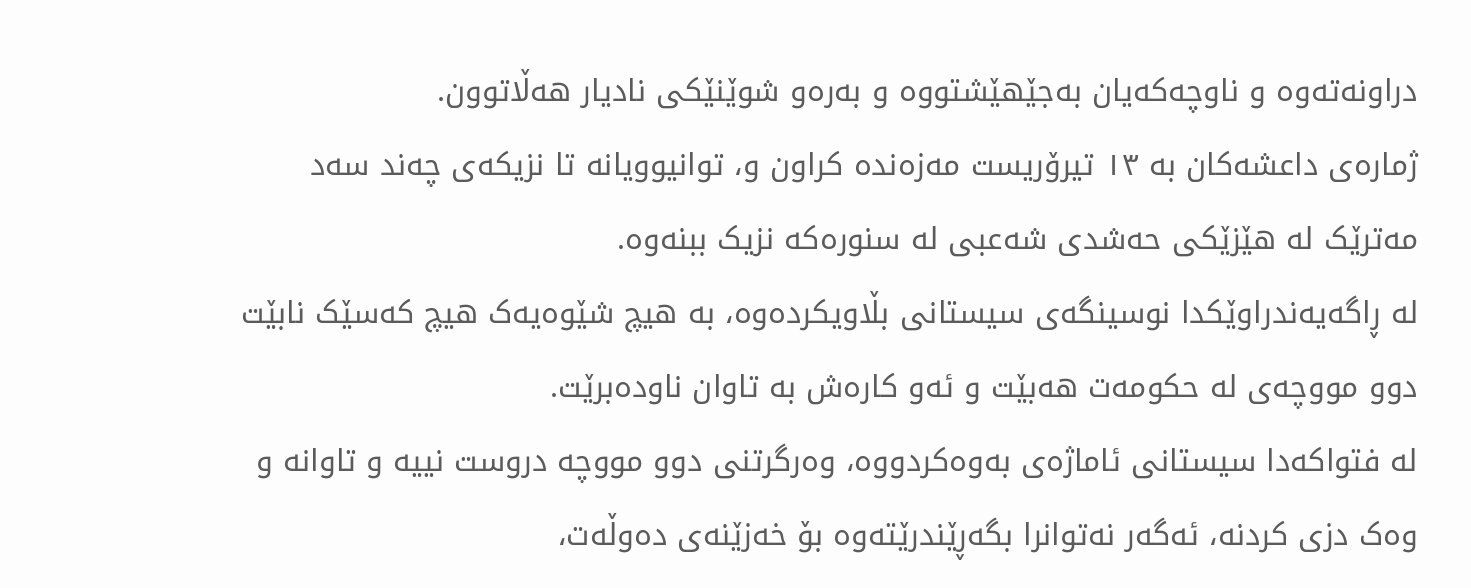دراونەتەوە و ناوچەکەیان بەجێھێشتووە و بەرەو شوێنێکی نادیار ھەڵاتوون.
ژمارەی داعشەکان بە ١٣ تیرۆریست مەزەندە کراون و، توانیوویانە تا نزیکەی چەند سەد مەترێک لە ھێزێکی حەشدی شەعبی لە سنورەکە نزیک ببنەوە.
لە ڕاگەیەندراوێکدا نوسینگەی سیستانی بڵاویکردەوە، بە ھیچ شێوەیەک ھیچ کەسێک نابێت دوو مووچەی لە حکومەت ھەبێت و ئەو کارەش بە تاوان ناودەبرێت.
لە فتواکەدا سیستانی ئاماژەی بەوەکردووە، وەرگرتنی دوو مووچە دروست نییە و تاوانە و وەک دزی کردنە، ئەگەر نەتوانرا بگەڕێندرێتەوە بۆ خەزێنەی دەوڵەت،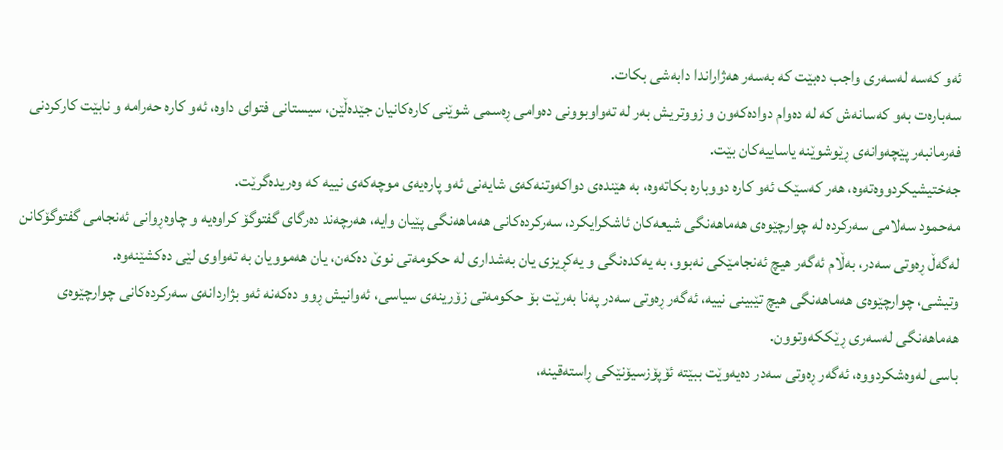ئەو کەسە لەسەری واجب دەبێت کە بەسەر ھەژاراندا دابەشی بکات.
سەبارەت بەو کەسانەش کە لە دەوام دوادەکەون و زووتریش بەر لە تەواوبوونی دەوامی ڕەسمی شوێنی کارەکانیان جێدەڵێن، سیستانی فتوای داوە، ئەو کارە حەرامە و نابێت کارکردنی فەرمانبەر پێچەوانەی ڕێوشوێنە یاساییەکان بێت.
جەختیشیکردووەتەوە، ھەر کەسێک ئەو کارە دووبارە بکاتەوە، بە ھێندەی دواکەوتنەکەی شایەنی ئەو پارەیەی موچەکەی نییە کە وەریدەگرێت.
مەحمود سەلامی سەرکردە لە چوارچێوەی ھەماھەنگی شیعەکان ئاشکرایکرد، سەرکردەکانی ھەماھەنگی پێیان وایە، ھەرچەند دەرگای گفتوگۆ کراوەیە و چاوەڕوانی ئەنجامی گفتوگۆکانن لەگەڵ ڕەوتی سەدر، بەڵام ئەگەر ھیچ ئەنجامێکی نەبوو، بە یەکدەنگی و یەکڕیزی یان بەشداری لە حکومەتی نوێ دەکەن، یان ھەموویان بە تەواوی لێی دەکشێنەوە.
وتیشی، چوارچێوەی ھەماھەنگی ھیچ تێبینی نییە، ئەگەر ڕەوتی سەدر پەنا بەرێت بۆ حکومەتی زۆرینەی سیاسی، ئەوانیش ڕوو دەکەنە ئەو بژاردانەی سەرکردەکانی چوارچێوەی ھەماھەنگی لەسەری ڕێککەوتوون.
باسی لەوەشکردووە، ئەگەر ڕەوتی سەدر دەیەوێت ببێتە ئۆپۆزسیۆنێکی ڕاستەقینە،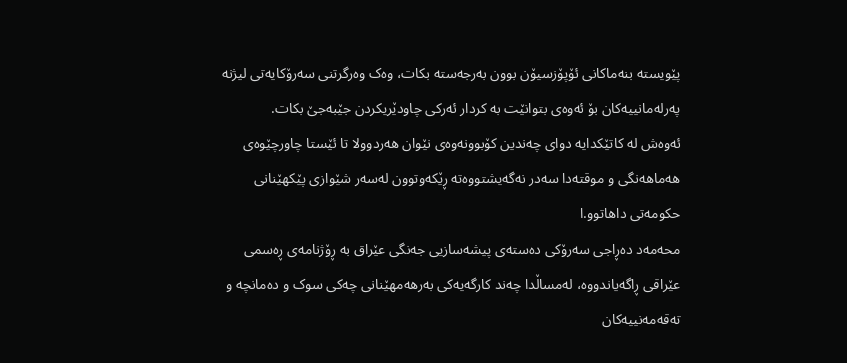پێویستە بنەماکانی ئۆپۆزسیۆن بوون بەرجەستە بکات، وەک وەرگرتنی سەرۆکایەتی لیژنە پەرلەمانییەکان بۆ ئەوەی بتوانێت بە کردار ئەرکی چاودێریکردن جێبەجێ بکات.
ئەوەش لە کاتێکدایە دوای چەندین کۆبوونەوەی نێوان ھەردوولا تا ئێستا چاورچێوەی ھەماھەنگی و موقتەدا سەدر نەگەیشتووەتە ڕێکەوتوون لەسەر شێوازی پێکھێنانی حکومەتی داھاتوو.ا
محەمەد دەڕاجی سەرۆکی دەستەی پیشەسازیی جەنگی عێراق بە ڕۆژنامەی ڕەسمی عێراقی ڕاگەیاندووە، لەمساڵدا چەند کارگەیەکی بەرھەمھێنانی چەکی سوک و دەمانچە و تەقەمەنییەکان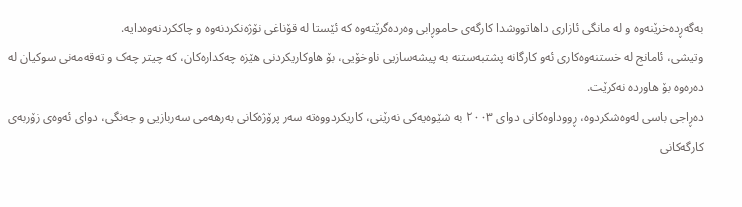بەگەڕدەخرێنەوە و لە مانگی ئازاری داھاتووشدا کارگەی حاموڕابی وەردەگرێتەوە کە ئێستا لە قۆناغی نۆژەنکردنەوە و چاککردنەوەدایە.
وتیشی، ئامانج لە خستنەوەکاری ئەو کارگانە پشتبەستنە بە پیشەسازیی ناوخۆیی، بۆ ھاوکاریکردنی ھێزە چەکدارەکان، کە چیتر چەک و تەقەمەنی سوکیان لە دەرەوە بۆ ھاوردە نەکرێت.
دەڕاجی باسی لەوەشکردوە، ڕووداوەکانی دوای ٢٠٠٣ بە شێوەیەکی نەرێنی، کاریکردووەتە سەر پرۆژەکانی بەرھەمی سەربازیی و جەنگی، دوای ئەوەی زۆربەی کارگەکانی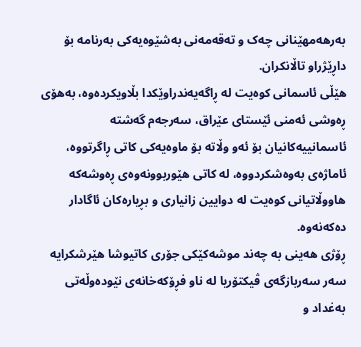بەرھەمھێنانی چەک و تەقەمەنی بەشێوەیەکی بەرنامە بۆ داڕێژراو تاڵانکران.
ھێڵی ئاسمانی کوەیت لە ڕاگەیەندراوێکدا بڵاویکردەوە، بەھۆی ڕەوشی ئەمنی ئێستای عێراق، سەرجەم گەشتە ئاسمانییەکانیان بۆ ئەو وڵاتە بۆ ماوەیەکی کاتی ڕاگرتووە، ئاماژەی بەوەشکردووە، لە کاتی ھێوربوونەوەی ڕەوشەکە ھاووڵاتیانی کوەیت لە دوایین زانیاری و بڕیارەکان ئاگادار دەکەنەوە.
ڕۆژی ھەینی بە چەند موشەکێکی جۆری کاتیوشا ھێرشکرایە سەر سەربازگەی ڤیکتۆریا لە ناو فڕۆکەخانەی نێودەوڵەتی بەغداد و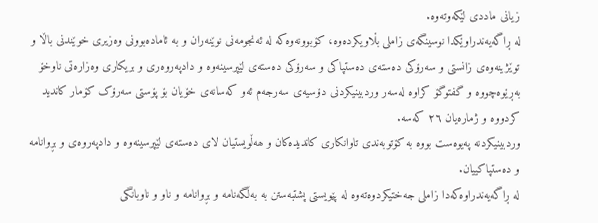زیانی ماددی لێکەوتەوە.
لە ڕاگەیەندراوێکدا نوسینگەی زاملی بڵاویکردەوە، کۆبوونەوەکە لە ئەنجومەنی نوێنەران و بە ئامادەبوونی وەزیری خوێندنی باڵا و توێژینەوەی زانستی و سەرۆکی دەستەی دەستپاکی و سەرۆکی دەستەی لێپرسینەوە و دادپەروەری و بریکاری وەزارەتی ناوخۆ بەڕێوەچووە و گفتوگۆ کراوە لەسەر وردبینیکردنی دۆسیەی سەرجەم ئەو کەسانەی خۆیان بۆ پۆستی سەرۆک کۆمار کاندید کردووە و ژمارەیان ٢٦ کەسە.
وردبینیکردنە پەیوەست بووە بە کۆتوبەندی تاوانکاری کاندیدەکان و ھەڵویستیان لای دەستەی لێپرسینەوە و دادپەروەی و بڕوانامە و دەستپاکییان.
لە ڕاگەیەندراوەکەدا زاملی جەختیکردوەتەوە لە پێویستی پشتبەستن بە بەڵگەنامە و بڕوانامە و ناو و ناوبانگی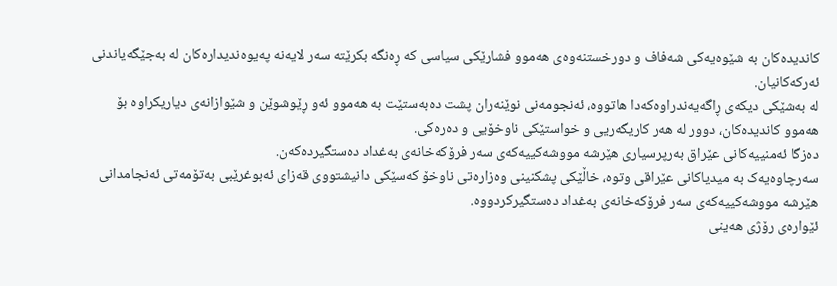کاندیدەکان بە شێوەیەکی شەفاف و دورخستنەوەی ھەموو فشارێکی سیاسی کە ڕەنگە بکرێتە سەر لایەنە پەیوەندیدارەکان لە بەجێگەیاندنی ئەرکەکانیان.
لە بەشێکی دیکەی ڕاگەیەندراوەکەدا ھاتووە، ئەنجومەنی نوێنەران پشت دەبەستێت بە ھەموو ئەو ڕێوشوێن و شێوازانەی دیاریکراوە بۆ ھەموو کاندیدەکان، دوور لە ھەر کاریگەریی و خواستێکی ناوخۆیی و دەرەکی.
دەزگا ئەمنییەکانی عێراق بەرپرسیاری ھێرشە مووشەکییەکەی سەر فرۆکەخانەی بەغداد دەستگیردەکەن.
سەرچاوەیەک بە میدیاکانی عێراقی وتوە، خاڵێکی پشکنینی وەزارەتی ناوخۆ کەسێکی دانیشتووی قەزای ئەبوغرێبی بەتۆمەتی ئەنجامدانی ھێرشە مووشەکییەکەی سەر فرۆکەخانەی بەغداد دەستگیرکردووە.
ئێوارەی رۆژی ھەینی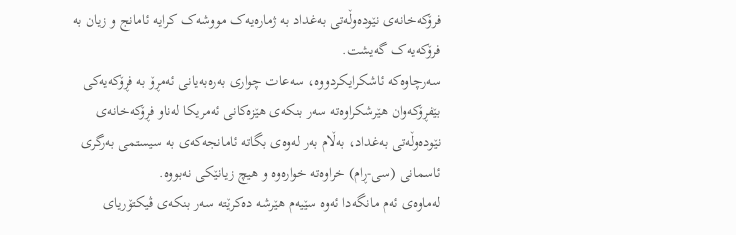فرۆکەخانەی نێودەوڵەتی بەغداد بە ژمارەیەک مووشەک کرایە ئامانج و زیان بە فرۆکەیەک گەیشت.
سەرچاوەکە ئاشکرایکردووە، سەعات چواری بەرەبەیانی ئەمڕۆ بە فڕۆکەیەکی بێفڕۆکەوان ھێرشکراوەتە سەر بنکەی ھێزەکانی ئەمریکا لەناو فڕۆکەخانەی نێودەوڵەتی بەغداد، بەڵام بەر لەوەی بگاتە ئامانجەکەی بە سیستمی بەرگری ئاسمانی (سی-ڕام) خراوەتە خوارەوە و ھیچ زیانێکی نەبووە.
لەماوەی ئەم مانگەدا ئەوە سێیەم ھێرشە دەکرێتە سەر بنکەی ڤیکتۆریای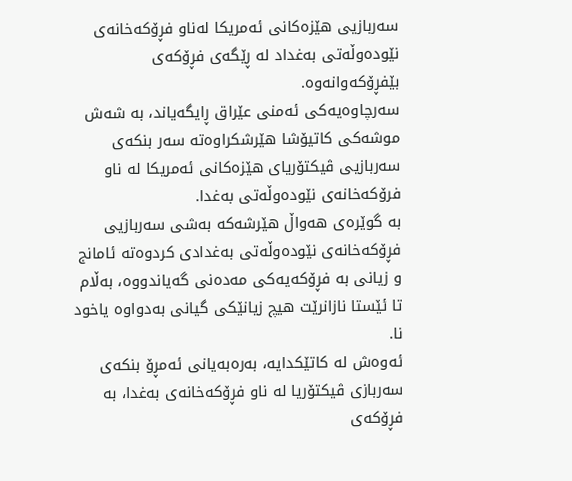سەربازیی ھێزەکانی ئەمریکا لەناو فڕۆکەخانەی نێودەوڵەتی بەغداد لە ڕێگەی فڕۆکەی بێفڕۆکەوانەوە.
سەرچاوەیەکی ئەمنی عێراق ڕایگەیاند، بە شەش موشەکی کاتیۆشا ھێرشکراوەتە سەر بنکەی سەربازیی ڤیکتۆریای ھێزەکانی ئەمریکا لە ناو فرۆکەخانەی نێودەوڵەتی بەغدا.
بە گوێرەی ھەواڵ ھێرشەکە بەشی سەربازیی فڕۆکەخانەی نێودەوڵەتی بەغدادی کردوەتە ئامانج و زیانی بە فڕۆکەیەکی مەدەنی گەیاندووە، بەڵام تا ئێستا نازانرێت ھیچ زیانێکی گیانی بەدواوە یاخود نا.
ئەوەش لە کاتێکدایە، بەرەبەیانی ئەمڕۆ بنکەی سەربازی ڤیکتۆریا لە ناو فڕۆکەخانەی بەغدا، بە فڕۆکەی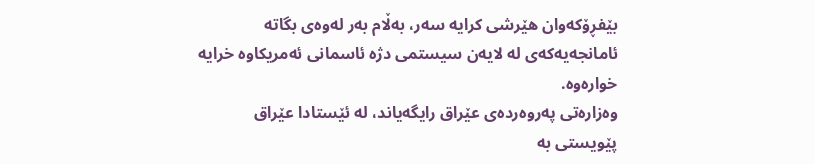بێفڕۆکەوان ھێرشی کرایە سەر، بەڵام بەر لەوەی بگاتە ئامانجەیەکەی لە لایەن سیستمی دژە ئاسمانی ئەمریکاوە خرایە خوارەوە.
وەزارەتی پەروەردەی عێراق رایگەیاند، لە ئێستادا عێراق پێویستی بە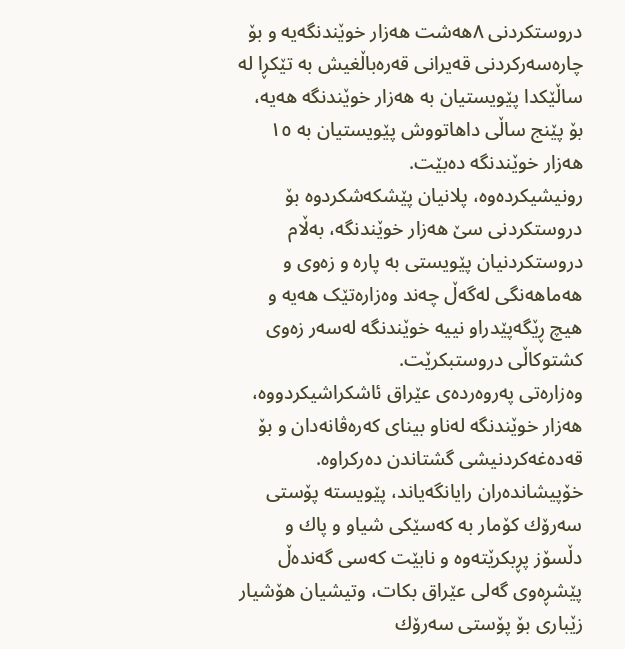دروستکردنی ٨ھەشت ھەزار خوێندنگەیە و بۆ چارەسەرکردنی قەیرانی قەرەباڵغیش بە تێکڕا لە ساڵێکدا پێویستیان بە ھەزار خوێندنگە ھەیە، بۆ پێنج ساڵی داھاتووش پێویستیان بە ١٥ ھەزار خوێندنگە دەبێت.
رونیشیکردەوە، پلانیان پێشکەشکردوە بۆ دروستکردنی سێ ھەزار خوێندنگە، بەڵام دروستکردنیان پێویستی بە پارە و زەوی و ھەماھەنگی لەگەڵ چەند وەزارەتێک ھەیە و ھیچ ڕێگەپێدراو نییە خوێندنگە لەسەر زەوی کشتوکاڵی دروستبکرێت.
وەزارەتی پەروەردەی عێراق ئاشکراشیکردووە، ھەزار خوێندنگە لەناو بینای کەرەڤانەدان و بۆ قەدەغەکردنیشی گشتاندن دەرکراوە.
خۆپیشاندەران رایانگەیاند، پێویستە پۆستی سەرۆك كۆمار بە كەسێكی شیاو و پاك و دڵسۆز پڕبكرێتەوە و نابێت كەسی گەندەڵ پێشڕەوی گەلی عێراق بكات، وتیشیان هۆشیار زێباری بۆ پۆستی سەرۆك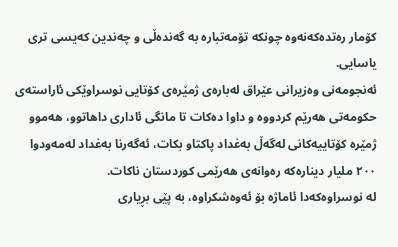كۆمار رەتدەكەنەوە چونكە تۆمەتبارە بە گەندەڵی و چەندین كەیسی تری یاسایی.
ئەنجومەنی وەزیرانی عێراق لەبارەی ژمێرەی کۆتایی نوسراوێکی ئاراستەی حکومەتی ھەرێم کردووە و داوا دەکات تا مانگی ئاداری داھاتوو، ھەموو ژمێرە کۆتاییەکانی لەگەڵ بەغداد پاکتاو بکات، ئەگەرنا بەغداد لەمەودوا ٢٠٠ ملیار دینارەکە رەوانەی ھەرێمی کوردستان ناکات.
لە نوسراوەکەدا ئاماژە بۆ ئەوەشکراوە، بە پێی بڕیاری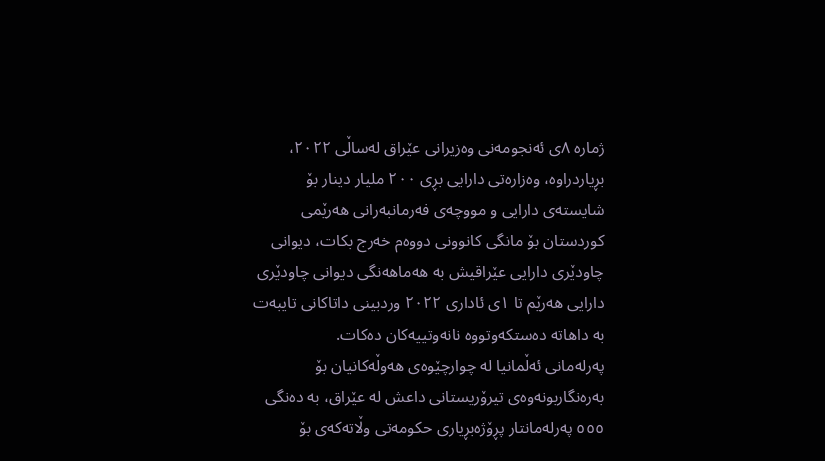ژمارە ٨ی ئەنجومەنی وەزیرانی عێراق لەساڵی ٢٠٢٢، بڕیاردراوە، وەزارەتی دارایی بڕی ٢٠٠ ملیار دینار بۆ شایستەی دارایی و مووچەی فەرمانبەرانی ھەرێمی کوردستان بۆ مانگی کانوونی دووەم خەرج بکات، دیوانی چاودێری دارایی عێراقیش بە ھەماھەنگی دیوانی چاودێری دارایی ھەرێم تا ١ی ئاداری ٢٠٢٢ وردبینی داتاکانی تایبەت بە داھاتە دەستکەوتووە نانەوتییەکان دەکات.
پەرلەمانی ئەڵمانیا لە چوارچێوەی ھەوڵەکانیان بۆ بەرەنگاربونەوەی تیرۆریستانی داعش لە عێراق، بە دەنگی ٥٥٥ پەرلەمانتار پڕۆژەبڕیاری حکومەتی وڵاتەکەی بۆ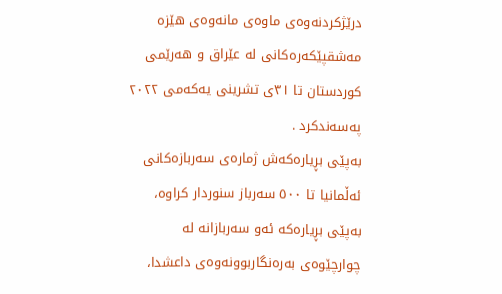درێژکردنەوەی ماوەی مانەوەی ھێزە مەشقپێکەرەکانی لە عێراق و ھەرێمی کوردستان تا ٣١ی تشرینی یەکەمی ٢٠٢٢ پەسەندکرد .
بەپێی بڕیارەکەش ژمارەی سەربازەکانی ئەڵمانیا تا ٥٠٠ سەرباز سنوردار کراوە، بەپێی بڕیارەکە ئەو سەربازانە لە چوارچێوەی بەرەنگاربوونەوەی داعشدا،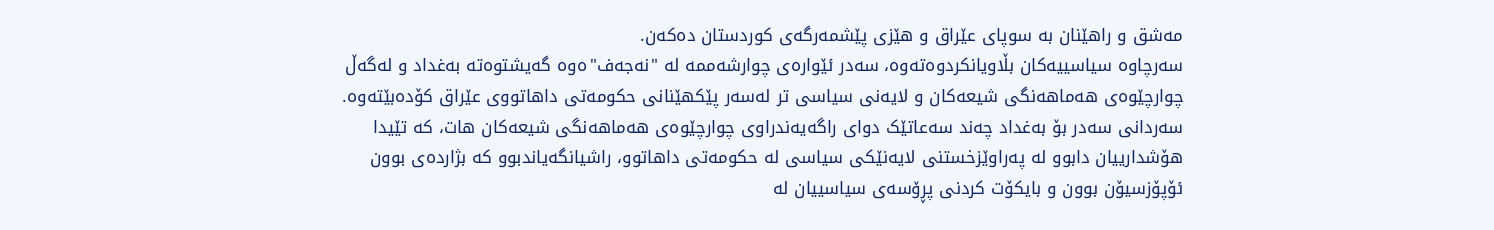مەشق و راھێنان بە سوپای عێراق و ھێزی پێشمەرگەی کوردستان دەکەن.
سەرچاوە سیاسییەکان بڵاویانکردوەتەوە، سەدر ئێوارەی چوارشەممە لە "نەجەف"ەوە گەیشتوەتە بەغداد و لەگەڵ چوارچێوەی ھەماھەنگی شیعەکان و لایەنی سیاسی تر لەسەر پێکھێنانی حکومەتی داھاتووی عێراق کۆدەبێتەوە.
سەردانی سەدر بۆ بەغداد چەند سەعاتێک دوای راگەیەندراوی چوارچێوەی ھەماھەنگی شیعەکان ھات، کە تێیدا ھۆشدارییان دابوو لە پەراوێزخستنی لایەنێکی سیاسی لە حکومەتی داھاتوو، راشیانگەیاندبوو کە بژاردەی بوون ئۆپۆزسیۆن بوون و بایکۆت کردنی پڕۆسەی سیاسییان لە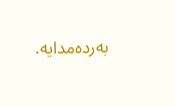بەردەمدایە.